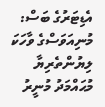އެޑިޓަރުގެ ބަސް:
މުނިއަވަސްގެ ވާހަކަ ލިޔުންތެރިޔާ މުޙައްމަދު މުނީރު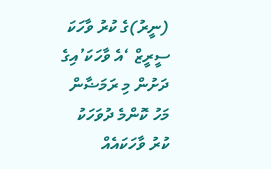(ނީރު)ގެ ކުރު ވާހަކަ ސީރީޒް ‘އެ ވާހަކަ’އިގެ ދަށުން މި ރަމަޟާން މަހު ކޮންމެ ދުވަހަކު ކުރު ވާހަކައެއް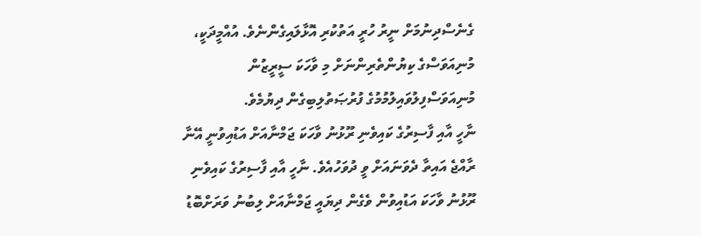ގެނެސްދިނުމަށް ނީރު ހުރީ އަތުކުރި އޮޅާލައިގެންނެވެ. އުއްމީދަކީ، މުނިއަވަސްގެ ކިޔުންތެރިންނަށް މި ވާހަކަ ސީރީޒުން މުނިއަވަސްފިލުވައިލުމުމުގެ ފުރުޞަތުލިބިގެން ދިޔުމެވެ.
ނާހީ އާއި ފާސިރުގެ ކައިވެނި ރޫޅުނު ވާހަކަ ޖަމްނާއަށް އަޑުއިވުނީ އޭނާ ރާއްޖެ އައިތާ ދެވަނައަށް ވީ ދުވަހުއެވެ. ނާހީ އާއި ފާސިރުގެ ކައިވެނި ރޫޅުނު ވާހަކަ އަޑުއިވުން ވެގެން ދިޔައީ ޖަމްނާއަށް ލިބުނު ވަރަށްބޮޑު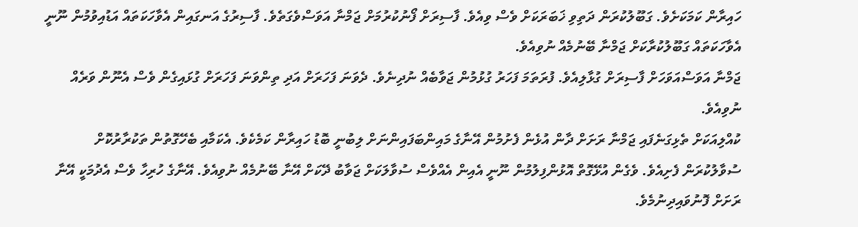ހައިރާން ކަމަކަށެވެ. ގަބޫލުކުރަން ދަތިވި ޚަބަރަކަށް ވެސް ވިއެވެ. ފާސިރަށް ފޯނުކުރުމަށް ޖަމްނާ އަވަސްވެގަތެވެ. ފާސިރުގެ އަނގައިން އެވާހަކަތައް އަޑުއިވުމުން ނޫނީ އެވާހަކަތައް ގަބޫލުކުރާކަށް ޖަމްނާ ބޭނުމެއް ނުވިއެވެ.
ޖަމްނާ އަވަސްއަވަހަށް ފާސިރަށް ގުޅާލިއެވެ. ފުރަތަމަ ފަހަރު ގުޅުމުން ޖަވާބެއް ނުދިނެވެ. ދެވަނަ ފަހަރަށް އަދި ތިންވަނަ ފަހަރަށް ގުޅައިގެން ވެސް އެނޫން ވަރެއް ނުވިއެވެ.
ކުއްލިއަކަށް ތެޅިގަނެފައި ޖަމްނާ ރަށަށް ދާން އުޅެން ފެށުމުން އޭނާގެ މައިންބަފައިންނަށް ލިބުނީ ބޮޑު ހައިރާން ކަމެކެވެ. އެކަމާއި ބެހޭގޮތުން ތަކުރާރުކޮށް ސުވާލުކުރަން ފެށިއެވެ. ވެގެން އުޅޭގޮތް އޮޅުންފިލުމުން ނޫނީ އެއިން އެއްވެސް ސުވާލަކަށް ޖަވާބު ދޭކަށް އޭނާ ބޭނުމެއް ނުވިއެވެ. އޭނާގެ ހުރިހާ ވެސް އެދުމަކީ އޭނާ ރަށަށް ފޮނުވައިދިނުމެވެ.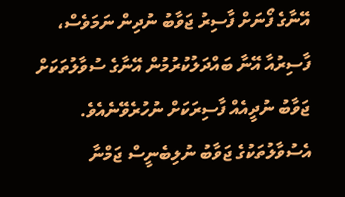އޭނާގެ ފޯނަށް ފާސިރު ޖަވާބު ނުދިން ނަމަވެސް، ފާސިރުއާ އޭނާ ބައްދަލުކުރުމުން އޭނާގެ ސުވާލުތަކަށް ޖަވާބު ނުދީއެއް ފާސިރަކަށް ނުހުރެވޭނެއެވެ. އެސުވާލުތަކުގެ ޖަވާބު ނުލިބެނީސް ޖަމްނާ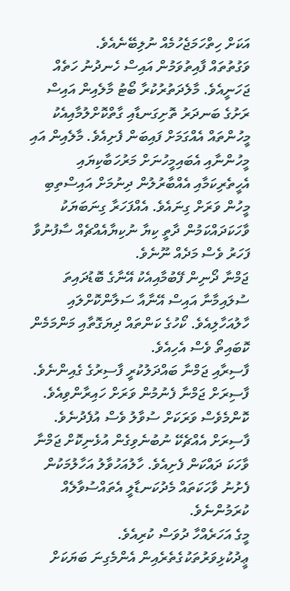އަކަށް ހިތްހަމަޖެހުމެއް ނުލިބޭނެއެވެ.
ވަގުތުތައް ފާއިތުވަމުން އައިސް ހެނދުނު ހަތެއް ޖަހަނީއެވެ. މާލެދަތުރުކުރާ ބޯޓު މާލެއިން އައިސް ރަށުގެ ބަނދަރު ތޮށިގަނޑާއި ގާތްކޮށްލުމާއިއެކު މީހުންތައް އެއްގަމަށް ފައިބަން ފެށިއެވެ. މާލެއިން އައި މީހުންނާއި އެބައިމީހުނަށް މަރުހަބާކިޔައި އެހީތެރިކަމާއި އެއްބާރުލުން ދިނުމަށް އައިސްތިބި މީހުން ވަރަށް ގިނައެވެ. އެއްފަހަރާ ގިނަބަޔަކު ވާހަކަދައްކަމުން ދާތީ ކިޔާ ނުކިޔާއެއްޗެއް ސާފުނުވާ ފަހަރު ވެސް މަދެއް ނޫނެވެ.
ޖަމްނާ ދޯނިން ފޭބުމާއިއެކު އޭނާގެ ބޮޑުދައިތަ ސުލައިމާނާ އައިސް އޭނާއާ ސަލާންކޮށްލައި ހާލުއަހާލިއެވެ. ކޯހުގެ ކަންތައް ދިޔަގޮތާއި މަންމަމެން ކޮބައިތޯ ވެސް އެހިއެވެ.
ފާސިރާއި ޖަމްނާ ބައްދަލުކުރީ ފާސިރުގެ ގެއިންނެވެ.
ފާސިރަށް ޖަމްނާ ފެނުމުން ވަރަށް ހައިރާންވިއެވެ. ކޮންމެވެސް ވަރަކަށް ސުވާލު ވެސް އުފެދުނެވެ. ފާސިރަށް އެއްޗެކޭ ނުބުނެވިގެން އުޅެނިކޮށް ޖަމްނާ ވާހަކަ ދައްކަން ފެށިއެވެ. ހާލުއަހުވާލު އަހާލުމަކުން ފެށުނު ވާހަކަތައް މެދުކަނޑާލީ އެތައްސުވާލެއް ކުރަމުންނެވެ.
މީގެ އަހަރެއްހާ ދުވަސް ކުރިއެވެ.
ޢީދުކުޅިވަރުތަކުގެތެރެއިން އެންމެގިނަ ބަޔަކަށް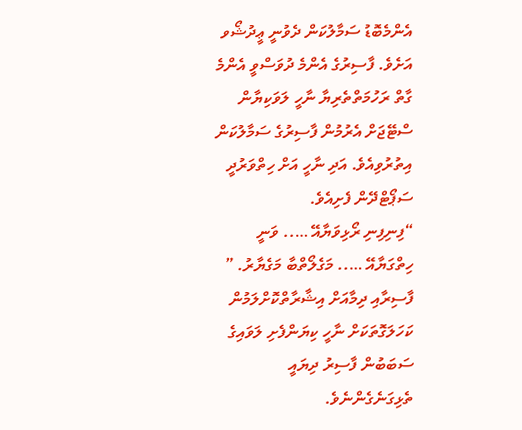އެންމެބޮޑު ސަމާލުކަން ދެވުނީ ޢީދުޝޯވ އަށެވެ. ފާސިރުގެ އެންމެ ދުވަސްވީ އެންމެ ގާތް ރަހުމަތްތެރިޔާ ނާހީ ލަވަކިޔާން ސްޓޭޖަށް އެރުމުން ފާސިރުގެ ސަމާލުކަން އިތުރުވިއެވެ. އަދި ނާހީ އަށް ހިތްވަރުދީ ސަޕޯޓްދޭން ފެށިއެވެ.
“ފިނިފިނި ރޯޅިވަޔާއޭ ….. ވަނީ ހިތްގަޔާއޭ ….. މަގެލޯތްބާ މަގެޔާރު. ” ފާސިރާއި ދިމާއަށް އިޝާރާތްކޮށްލަމުން ކަހަލަގޮތަކަށް ނާހީ ކިޔަންފެށި ލަވައިގެ ސަބަބުން ފާސިރު ދިޔައީ ތެޅިގަނެގެންނެވެ.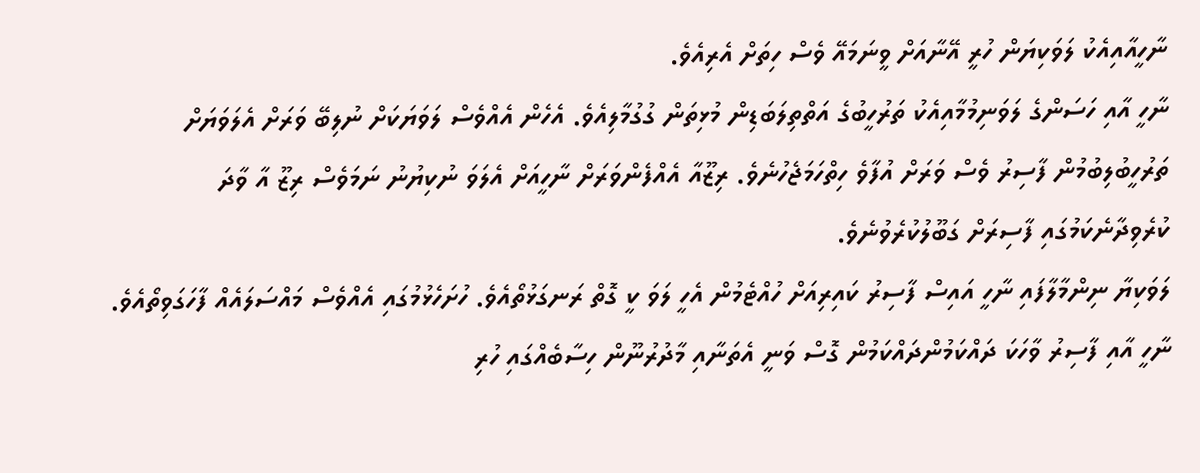ނާހީއާއިއެކު ލަވަކިޔަން ހުރީ އޭނާއަށް ވީނަމައޭ ވެސް ހިތަށް އެރިއެވެ.
ނާހީ އާއި ހަސަންގެ ލަވަނިމުމާއިއެކު ތަރުހީބުގެ އަތްތިލަބަޑިން މުޅިތަން ގުގުމާލިއެވެ. އެހެން އެއްވެސް ލަވަޔަކަށް ނުލިބޭ ވަރަށް އެލަވަޔަށް ތަރުހީބުލިބުމުން ފާސިރު ވެސް ވަރަށް އުފާވެ ހިތްހަމަޖެހުނެވެ. ރިޒޫއާ އެއްފެންވަރަށް ނާހީއަށް އެލަވަ ނުކިޔުނު ނަމަވެސް ރިޒޫ އާ ވާދަ ކުރެވިދާނެކަމުގައި ފާސިރަށް ގަބޫލުކުރެވުނެވެ.
ލަވަކިޔާ ނިންމާލާފައި ނާހީ އައިސް ފާސިރު ކައިރިއަށް ހުއްޓެމުން އެހީ ލަވަ ކީ ގޮތް ރަނގަޅުތޯއެވެ. ހުށަހެޅުމުގައި އެއްވެސް މައްސަލައެއް ފާހަގަވިތޯއެވެ.
ނާހީ އާއި ފާސިރު ވާހަކަ ދައްކަމުންދައްކަމުން ގޮސް ވަނީ އެތަނާއި މާދުރުނޫން ހިސާބެއްގައި ހުރި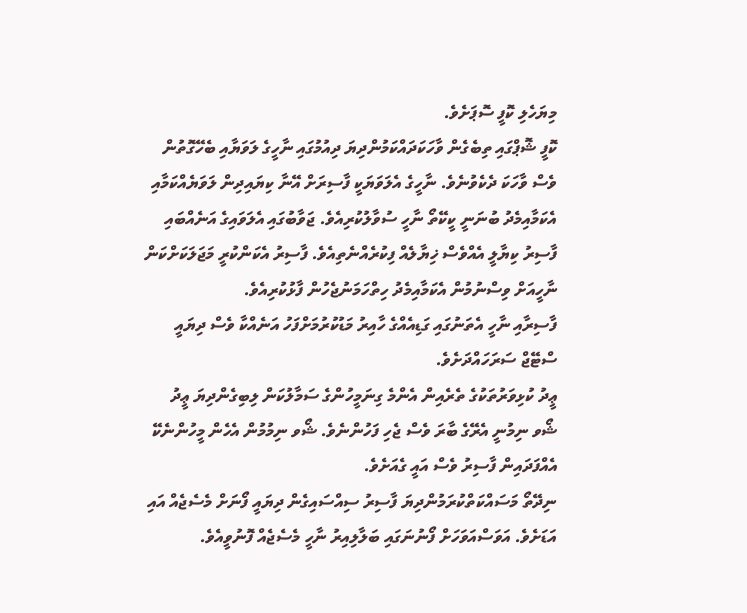މިޔަހެލި ކޮފީ ސޮޕަށެވެ.
ކޮފީ ޝޮޕްގައި ތިބެގެން ވާހަކަދައްކަމުންދިޔަ ދިއުމުގައި ނާހީގެ ލަވަޔާއި ބެހޭގޮތުން ވެސް ވާހަކަ ދެކެވުނެވެ. ނާހީގެ އެލަވަޔަކީ ފާސިރަށް އޭނާ ކިޔައިދިން ލަވަޔެއްކަމާއި އެކަމާއިމެދު ބުނަނީ ކީކޭތޯ ނާހީ ސުވާލުކުރިއެވެ. ޖަވާބުގައި އެލަވައިގެ އަނެއްބައި ފާސިރު ކިޔާލީ އެއްވެސް ޚިޔާލެއް ފިކުރެއްނެތިއެވެ. ފާސިރު އެކަންކުރީ މަޖަލަކަށްކަން ނާހީއަށް ވިސްނުމުން އެކަމާއިމެދު ހިތްހަމަނުޖެހުން ފާޅުކުރިއެވެ.
ފާސިރާއި ނާހީ އެތަނުގައި ގަޑިއެއްގެ ހާއިރު މަޑުކުރުމަށްފަހު އަނެއްކާ ވެސް ދިޔައީ ސްޓޭޖް ސަރަހައްދަށެވެ.
ޢީދު ކުޅިވަރުތަކުގެ ތެރެއިން އެންމެ ގިނަމީހުންގެ ސަމާލުކަން ލިބިގެންދިޔަ ޢީދު ޝޯވ ނިމުނީ އެރޭގެ ބާރަ ވެސް ޖެހި ފަހުންނެވެ. ޝޯވ ނިމުމުން އެހެން މީހުންނެކޭ އެއްފަދައިން ފާސިރު ވެސް އައީ ގެއަށެވެ.
ނިދޭތޯ މަސައްކަތްކުރަމުންދިޔަ ފާސިރު ސިއްސައިގެން ދިޔައީ ފޯނަށް މެސެޖެއް އައި އަޑަށެވެ. އަވަސްއަވަހަށް ފޯނުނަގައި ބަލާލިއިރު ނާހީ މެސެޖެއް ފޮނުވީއެވެ.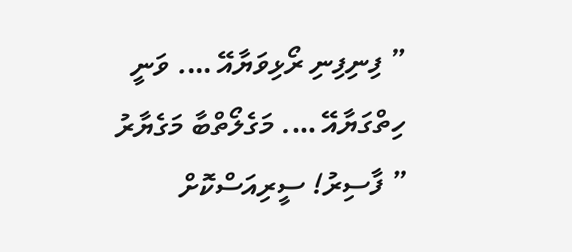” ފިނިފިނި ރޯޅިވަޔާއޭ …. ވަނީ ހިތްގަޔާއޭ …. މަގެލޯތްބާ މަގެޔާރު ” ފާސިރު! ސީރިއަސްކޮށް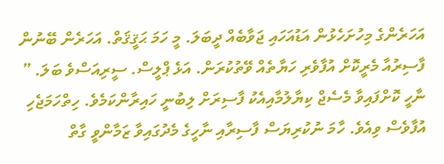އަހަރެންގެ މިހުށަހެޅުން އަޑުއަހައި ޖަވާބެއް ދީބަލަ. މީ ހަމަ ޙަޤީޤަތް. އަހަރެން ބޭނުން ފާސިރުއާ މެރީކޮށް އުފާވެރި ހަޔާތެއް ވޭތުކުރަން. އަޅެ ޕްލީސް. ސީރިއަސްވެ ބަލަ. ” ނާހީ ކޮށްފައިވާ މެސެޖް ކިޔާލުމާއިއެކު ފާސިރަށް ލިބުނީ ހައިރާންކަމެވެ. ހިތްހަމަޖެހި އުފާވެސް ވިއެވެ. ހާމަ ނުކުރިޔަސް ފާސިރާއި ނާހީގެ މެދުގައިވާ ޒަމާންވީ ގާތް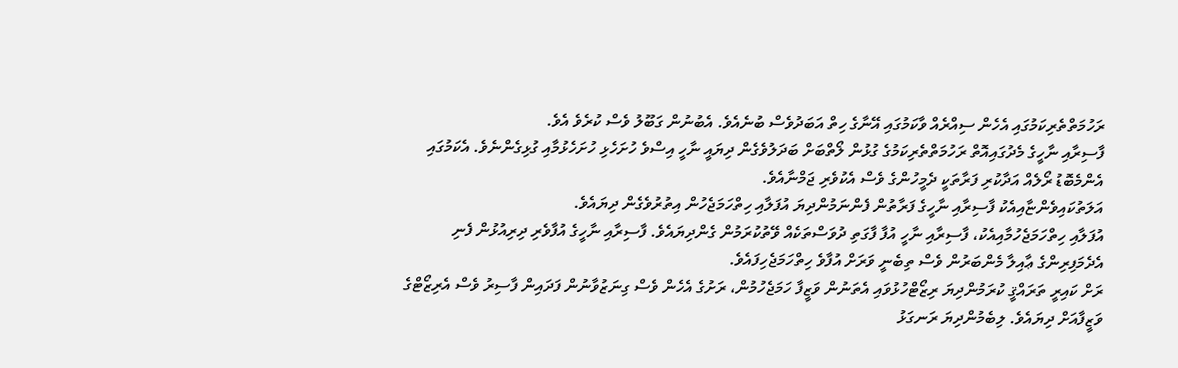ރަހުމަތްތެރިކަމުގައި އެހެން ސިއްރެއް ވާކަމުގައި އޭނާގެ ހިތް އަބަދުވެސް ބުނެއެވެ. އެބުނުން ގަބޫލު ވެސް ކުރެވެ އެވެ.
ފާސިރާއި ނާހީގެ މެދުގައިއޮތް ރަހުމަތްތެރިކަމުގެ ގުޅުން ލޯތްބަށް ބަދަލުވެގެން ދިޔައީ ނާހީ އިސްވެ ހުށަހެޅި ހުށަހެޅުމާއި ގުޅިގެންނެވެ. އެކަމުގައި އެންމެބޮޑު ރޯލެއް އަދާކުރި ފަރާތަކީ ދެމީހުންގެ ވެސް އެކުވެރި ޖަމްނާއެވެ.
އަލަތުކައިވެންޏާއިއެކު ފާސިރާއި ނާހީގެ ފަރާތުން ފެންނަމުންދިޔަ އުފަލާއި ހިތްހަމަޖެހުން އިތުރުވެގެން ދިޔައެވެ.
އުފަލާއި ހިތްހަމަޖެހުމާއިއެކު، ފާސިރާއި ނާހީ އުފާ ފާގަތި ދުވަސްތަކެއް ވޭތުކުރަމުން ގެންދިޔައެވެ. ފާސިރާއި ނާހީގެ އުފާވެރި ދިރިއުޅުން ފެނި އެދެމަފިރިންގެ ޢާއިލާ މެންބަރުން ވެސް ތިބެނީ ވަރަށް އުފާވެ ހިތްހަމަޖެހިފައެވެ.
ރަށް ކައިރީ ތަރައްޤީ ކުރަމުންދިޔަ ރިޒޯޓްހުޅުވައި އެތަނުން ވަޒީފާ ހަމަޖެހުމުން، ރަށުގެ އެހެން ވެސް ގިނަޒުވާނުން ފަދައިން ފާސިރު ވެސް އެރިޒޯޓްގެ ވަޒީފާއަށް ދިޔައެވެ. ލިބެމުންދިޔަ ރަނގަޅު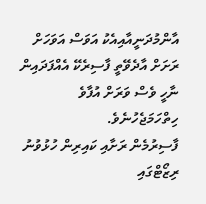އާންމުދަނީއާއިއެކު އަވަސް އަވަހަށް ރަށަށް އާދެވޭތީ ފާސިރެކޭ އެއްފަދައިން ނާހީ ވެސް ވަރަށް އުފާވެ ހިތްހަމަޖެހުނެވެ.
ފާސިރުމެން ރަށާއި ކައިރިން ހުޅުވުނު ރިޒޯޓްގައި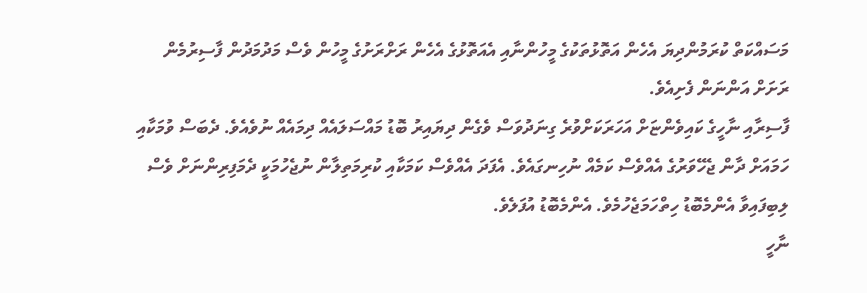މަސައްކަތް ކުރަމުންދިޔަ އެހެން އަތޮޅުތަކުގެ މީހުންނާއި އެއަތޮޅުގެ އެހެން ރަށްރަށުގެ މީހުން ވެސް މަދުމަދުން ފާސިރުމެން ރަށަށް އަންނަން ފެށިއެވެ.
ފާސިރާއި ނާހީގެ ކައިވެންޏަށް އަހަރަކަށްވުރެ ގިނަދުވަސް ވެގެން ދިޔައިރު ބޮޑު މައްސަލައެއް ދިމައެއް ނުވެއެވެ. ދެބަސް ވުމަކާއި ހަމައަށް ދާން ޖެހޭވަރުގެ އެއްވެސް ކަމެއް ނުހިނގައެވެ. އެފަދަ އެއްވެސް ކަމަކާއި ކުރިމަތިލާން ނުޖެހުމަކީ ދެމަފިރިންނަށް ވެސް ލިބިފައިވާ އެންމެބޮޑު ހިތްހަމަޖެހުމެވެ. އެންމެބޮޑު އުފަލެވެ.
ނާހީ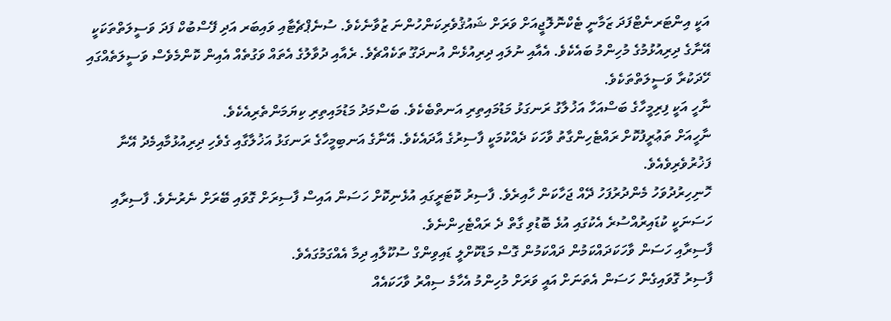އަކީ އިންޓަރނެޓްފަދަ ޒަމާނީ ޓެކްނޮލޮޖީއަށް ވަރަށް ޝައުޤުވެރިކަންހުންނަ ޒުވާނެކެވެ. ސުނެޕްޗެޓާއި ވައިބަރ އަދި ފޭސްބުކް ފަދަ ވަސީލަތްތަކަކީ އޭނާގެ ދިރިއުޅުމުގެ މުހިންމު ބައެކެވެ. އެއާއި ނުލައި ދިރިއުޅެން އުނދަގޫ ތަކެއްޗެވެ. ރެއާއި ދުވާލުގެ އެތައް ވަގުތެއް އެއިން ކޮންމެވެސް ވަސީލަތެއްގައި ހޭދަކުރާ ވަސީލަތްތަކެވެ.
ނާހީ އަކީ ފިރިމީހާގެ ބަސްއަހާ އަޚުލާގު ރަނގަޅު މަޑުމައިތިރި އަނތްބެކެވެ. ބަސްމަދު މަޑުމައިތިރި ކިޔަމަންތެރިއެކެވެ.
ނާހީއަށް ތަޢުރީފުކޮށް ރައްޓެހިންގާތު ވާހަކަ ދެއްކުމަކީ ފާސިރުގެ އާދައެކެވެ. އޭނާގެ އަނބިމީހާގެ ރަނގަޅު އަޚުލާގާއި ގެވެހި ދިރިއުޅުމާއިމެދު އޭނާ ފަޚުރުވެރިވެއެވެ.
ހޮނިހިރުދުވަހު މެންދުރުފަހު ދޭއް ޖަހާކަން ހާއިރެވެ. ފާސިރު ކޮޓަރީގައި އުޅެނިކޮށް ހަސަން އައިސް ފާސިރަށް ގޮވައި ބޭރަށް ނެރުނެވެ. ފާސިރާއި ހަސަނަކީ ކުޑައިރުއްސުރެ އެކުގައި އުޅެ ބޮޑުވި ގާތް ދެ ރައްޓެހިންނެވެ.
ފާސިރާއި ހަސަން ވާހަކަދައްކަމުން ދައްކަމުން ގޮސް މަޑުކޮށްލީ ޑައިވިންގް ސުކޫލާއި ދިމާ އެއްގަމުގައެވެ.
ފާސިރު ގޮވައިގެން ހަސަން އެތަނަށް އައީ ވަރަށް މުހިންމު އެހާމެ ސިއްރު ވާހަކައެއް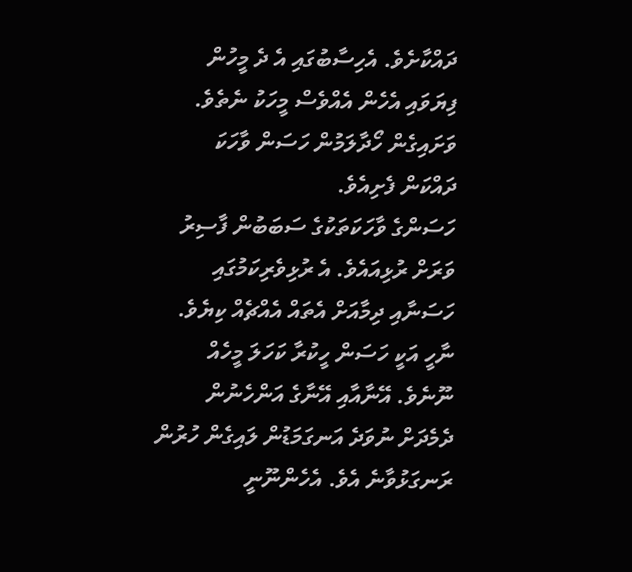ދައްކާށެވެ. އެހިސާބުގައި އެ ދެ މީހުން ފިޔަވައި އެހެން އެއްވެސް މީހަކު ނެތެވެ. ވަށައިގެން ހޯދާލަމުން ހަސަން ވާހަކަ ދައްކަން ފެށިއެވެ.
ހަސަންގެ ވާހަކަތަކުގެ ސަބަބުން ފާސިރު ވަރަށް ރުޅިއައެވެ. އެ ރުޅިވެރިކަމުގައި ހަސަނާއި ދިމާއަށް އެތައް އެއްޗެއް ކިޔެވެ. ނާހީ އަކީ ހަސަން ހީކުރާ ކަހަލަ މީހެއް ނޫނެވެ. އޭނާއާއި އޭނާގެ އަންހެނުން ދެމެދަށް ނުވަދެ އަނގަމަޑުން ލައިގެން ހުރުން ރަނގަޅުވާނެ އެވެ. އެހެންނޫނީ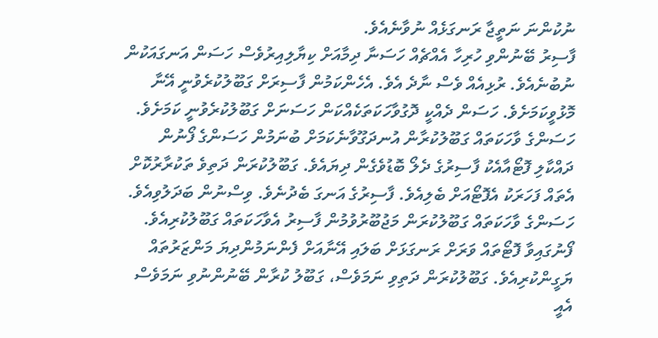ނުކުންނަ ނަތީޖާ ރަނގަޅެއް ނުވާނެއެވެ.
ފާސިރު ބޭނުންވި ހުރިހާ އެއްޗެއް ހަސަނާ ދިމާއަށް ކިޔާލިއިރުވެސް ހަސަން އަނގައަކުން ނުބުނެއެވެ. ރުޅިއެއް ވެސް ނާދެ އެވެ. އެހެންކަމުން ފާސިރަށް ގަބޫލުކުރެވުނީ އޭނާ މޮޅުވީކަމަށެވެ. ހަސަން ދެއްކީ ދޮގުވާހަކަތަކެއްކަން ހަސަނަށް ގަބޫލުކުރެވުނީ ކަމަށެވެ.
ހަސަންގެ ވާހަކަތައް ގަބޫލުކުރާން އުނދަގޫވާނެކަމަށް ބުނަމުން ހަސަންގެ ފޯނުން ދައްކާލި ފޮޓޯއާއެކު ފާސިރުގެ ދެލޯ ބޮޑުވެގެން ދިޔައެވެ. ގަބޫލުކުރަން ދަތިވެ ތަކުރާރުކޮށް އެތައް ފަހަރަކު އެފޮޓޯއަށް ބެލިއެވެ. ފާސިރުގެ އަނގަ ބެދުނެވެ. ވިސްނުން ބަދަލުވިއެވެ.
ހަސަންގެ ވާހަކަތައް ގަބޫލުކުރަން މަޖުބޫރުވުމުން ފާސިރު އެވާހަކަތައް ގަބޫލުކުރިއެވެ. ފޯނުގައިވާ ފޮޓޯތައް ވަރަށް ރަނގަޅަށް ބަލައި އޭނާއަށް ފެންނަމުންދިޔަ މަންޒަރުތައް ޔަގީންކުރިއެވެ. ގަބޫލުކުރަން ދަތިވި ނަމަވެސް، ގަބޫލު ކުރާން ބޭނުންނުވި ނަމަވެސް އެއީ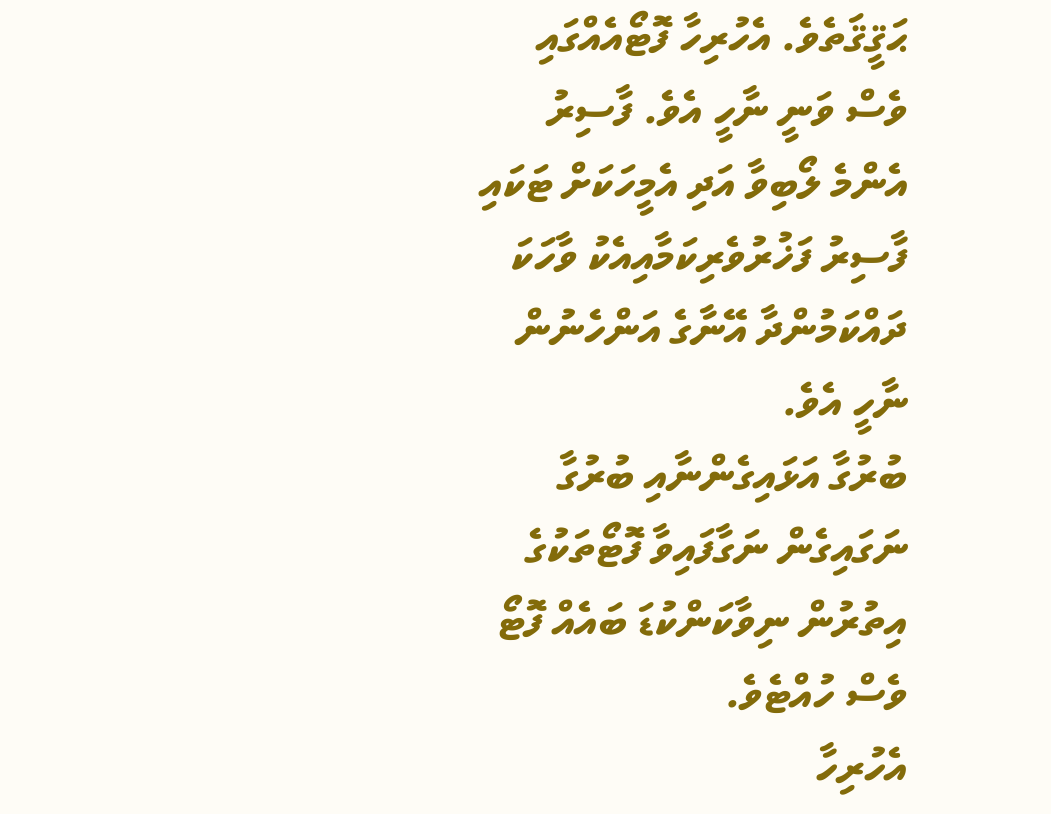ޙަޤީޤަތެވެ. އެހުރިހާ ފޮޓޯއެއްގައި ވެސް ވަނީ ނާހީ އެވެ. ފާސިރު އެންމެ ލޯބިވާ އަދި އެމީހަކަށް ޓަކައި ފާސިރު ފަޚުރުވެރިކަމާއިއެކު ވާހަކަ ދައްކަމުންދާ އޭނާގެ އަންހެނުން ނާހީ އެވެ.
ބުރުގާ އަޅައިގެންނާއި ބުރުގާ ނަގައިގެން ނަގާފައިވާ ފޮޓޯތަކުގެ އިތުރުން ނިވާކަންކުޑަ ބައެއް ފޮޓޯ ވެސް ހުއްޓެވެ.
އެހުރިހާ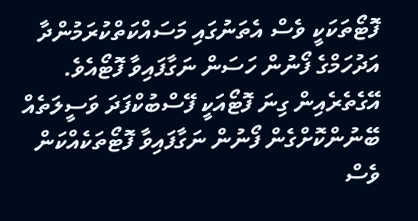ފޮޓޯތަކަކީ ވެސް އެތަނުގައި މަސައްކަތްކުރަމުންދާ އަދުހަމްގެ ފޯނުން ހަސަން ނަގާފައިވާ ފޮޓޯއެވެ. އޭގެތެރެއިން ގިނަ ފޮޓޯއަކީ ފޭސްބުކްފަދަ ވަސީލަތެއް ބޭނުންކޮށްގެން ފޯނުން ނަގާފައިވާ ފޮޓޯތަކެއްކަން ވެސް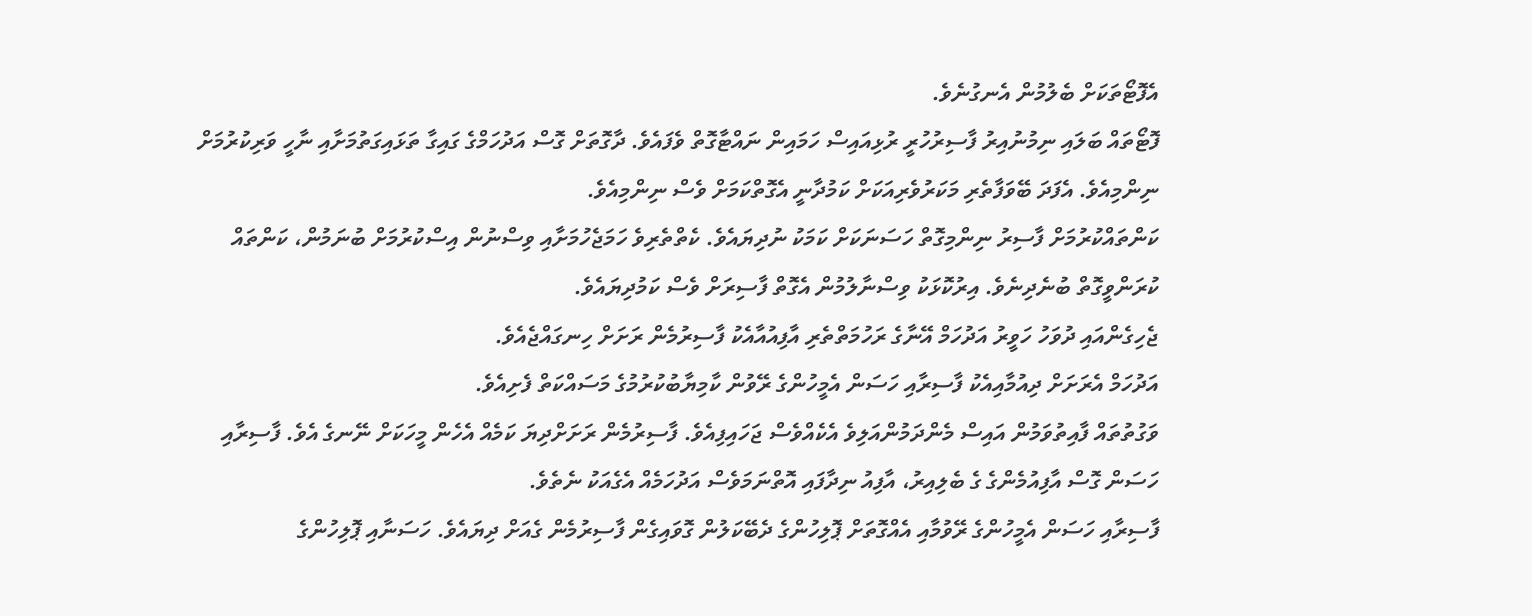އެފޮޓޯތަކަށް ބެލުމުން އެނގުނެވެ.
ފޮޓޯތައް ބަލައި ނިމުނުއިރު ފާސިރުހުރީ ރުޅިއައިސް ހަމައިން ނައްޓާގޮތް ވެފައެވެ. ދާގޮތަށް ގޮސް އަދުހަމްގެ ގައިގާ ތަޅައިގަތުމަށާއި ނާހީ ވަރިކުރުމަށް ނިންމިއެވެ. އެފަދަ ބޭވަފާތެރި މަކަރުވެރިއަކަށް ކަމުދާނީ އެގޮތްކަމަށް ވެސް ނިންމިއެވެ.
ކަންތައްކުރުމަށް ފާސިރު ނިންމިގޮތް ހަސަނަކަށް ކަމަކު ނުދިޔައެވެ. ކެތްތެރިވެ ހަމަޖެހުމަށާއި ވިސްނުން އިސްކުރުމަށް ބުނަމުން، ކަންތައް ކުރަންވީގޮތް ބުނެދިނެވެ. އިރުކޮޅަކު ވިސްނާލުމުން އެގޮތް ފާސިރަށް ވެސް ކަމުދިޔައެވެ.
ޖެހިގެންއައި ދުވަހު ހަވީރު އަދުހަމް އޭނާގެ ރަހުމަތްތެރި އާފިއުއާއެކު ފާސިރުމެން ރަށަށް ހިނގައްޖެއެވެ.
އަދުހަމް އެރަށަށް ދިއުމާއިއެކު ފާސިރާއި ހަސަން އެމީހުންގެ ރޭވުން ކާމިޔާބުކުރުމުގެ މަސައްކަތް ފެށިއެވެ.
ވަގުތުތައް ފާއިތުވަމުން އައިސް މެންދަމުންއަލިވެ އެކެއްވެސް ޖަހައިފިއެވެ. ފާސިރުމެން ރަށަށްދިޔަ ކަމެއް އެހެން މީހަކަށް ނޭނގެ އެވެ. ފާސިރާއި ހަސަން ގޮސް އާފިއުމެންގެ ގެ ބެލިއިރު، އާފިއު ނިދާފައި އޮތްނަމަވެސް އަދުހަމެއް އެގެއަކު ނެތެވެ.
ފާސިރާއި ހަސަން އެމީހުންގެ ރޭވުމާއި އެއްގޮތަށް ޕޮލިހުންގެ ދެބޭކަލުން ގޮވައިގެން ފާސިރުމެން ގެއަށް ދިޔައެވެ. ހަސަނާއި ޕޮލިހުންގެ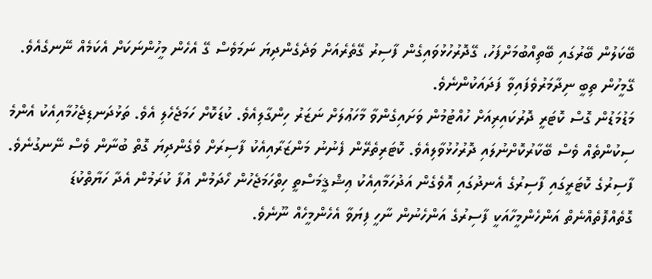ބޭކަލުން ބޭރުގައި ބޭތިއްބުމަށްފަހު، ގޭދޮރުހުޅުވައިގެން ފާސިރު ގޭތެރެއަށް ވަދެގެންދިޔަ ނަމަވެސް ގޭ އެހެން މީހުންނަކަށް އެކަމެއް ނޭނގެއެވެ. ގޭމީހުން ތިބީ ނިދާމަރުވެފައިވާ ފަދައަކުންނެވެ.
މަޑުމަޑުން ގޮސް ކޮޓަރީ ދޮރުކައިރިއަށް ހުއްޓުމުން ވަށައިގެންވާ މާހަޢުލަށް ނަޒަރު ހިންގާލިއެވެ. ކުޑަކޮށް ހަމަޖެހެލި އެވެ. ތަޅުދަނޑިޖެހުމާއިއެކު އެންމެ ސިކުންތެއް ވެސް ބޭކާރުކޮށްނުލައި ދޮރުހުޅުވާލިއެވެ. ކޮޓަރިތެރޭން ފެނުނު މަންޒަރާއިއެކު ފާސިރަށް ވެގެންދިޔަ ގޮތް ބުނާން ވެސް ނޭނގުނެވެ.
ފާސިރުގެ ކޮޓަރީގައި ފާސިރުގެ އެނދުގައި އޮވެގެން އަދުހަމާއިއެކު ޢިޝްޤީމަސްތީ ހިތްހަމަޖެހުން ހޯދަމުން އުފާ ކުރަމުން އެދާ ހަޔާތްކުޑަ ގޮތެއްފޮތެއްނެތް އަންހެންމީހާއަކީ ފާސިރުގެ އަންހެނުން ނާހީ ފިޔަވާ އެހެންމީހެއް ނޫނެވެ.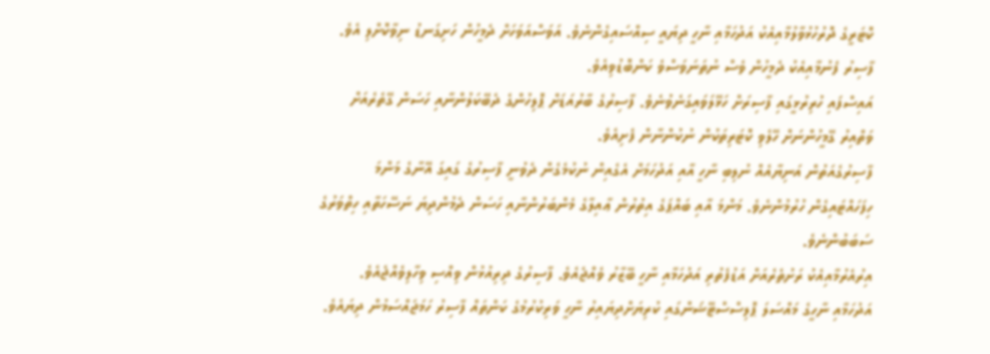ކޮޓަރީގެ ދޮރުހުޅުވާލުމާއިއެކު އަދުހަމާއި ނާހީ ދިޔައީ ސިއްސައިގެންނެވެ. އަވަސްއަވަހަށް ދެމީހުން ހަށިގަނޑު ނިވާކޮށްލި އެވެ. ފާސިރު ފެނުމާއިއެކު ދެމީހުން ވެސް ނުތަނަވަސްވެ ކަންބޮޑުވިއެވެ.
އައިސްފައި ހުރިރުޅީގައި ފާސިރަށް ހަޅޭލަވައިގަނެވުނެވެ. ފާސިރުގެ ބާރުއަޑަށް ޕޮލިހުންގެ ދެބޭކަލުންނާއި ހަސަން ގޭތެރެއަށް ވަތްއިރު ގޭމީހުންނަށް ހޭލެވި ކޮޓަރިތަކުން ނުކުންނާން ފެށިއެވެ.
ފާސިރުގެއަތުން އަނިޔާއެއް ނުލިބި ނާހީ އާއި އަދުހަމަށް އެގެއިން ނުކުމެގެން ދެވުނީ ފާސިރުގެ ގައިގަ އޭނާގެ މަންމަ ހިފަހައްޓައިގެން ހުރުމުންނެވެ. މަންމަ އާއި ބައްޕަގެ އިތުރުން ޢާއިލާގެ މެންބަރުންނާއި ހަސަން ދެމުންދިޔަ ނަސޭހަތާއި ހިތްވަރުގެ ސަބަބުންނެވެ.
އިރުއެރުމާއިއެކު ރަށުތެރެއަށް އަޑުފެތުރި އަދުހަމާއި ނާހީ ބޭޒާރު ވެއްޖެއެވެ. ފާސިރުގެ ދިރިއުޅުން ވިއްސި ވިހާލިވެއްޖެއެވެ.
އަދުހަމާއި ނާހީގެ މައްސަލަ ޕޮލިސްސްޓޭޝަންގައި ކުރިޔަށްދިޔައިރު ނާހީ ވަރިކުރުމުގެ ކަންތައް ފާސިރު ހަމަޖައްސަމުން ދިޔައެވެ.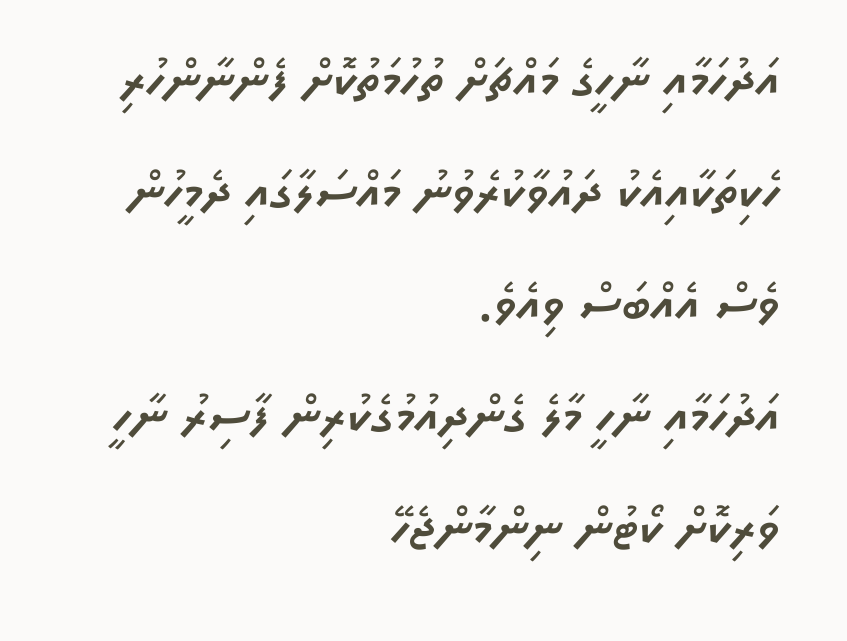އަދުހަމާއި ނާހީގެ މައްޗަށް ތުހުމަތުކޮށް ފެންނާންހުރި ހެކިތަކާއިއެކު ދައުވާކުރެވުނު މައްސަލާގައި ދެމީހުން ވެސް އެއްބަސް ވިއެވެ.
އަދުހަމާއި ނާހީ މާލެ ގެންދިއުމުގެކުރިން ފާސިރު ނާހީ ވަރިކޮށް ކޯޓުން ނިންމާންޖެހޭ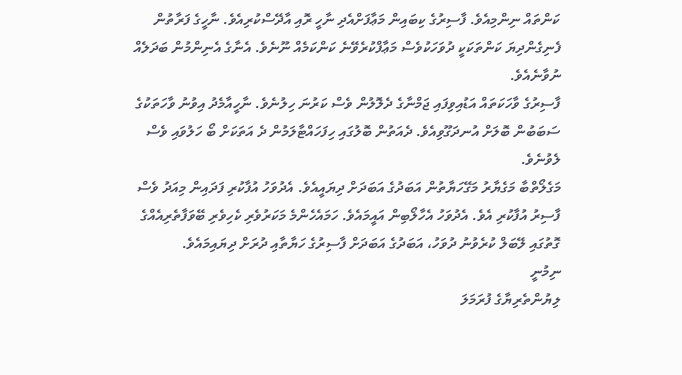ކަންތައް ނިންމިއެވެ. ފާސިރުގެ ކިބައިން މަޢާފަށްއެދި ނާހީ ރޮއި އާދޭސްކުރިއެވެ. ނާހީގެ ފަރާތުން ފެނިގެންދިޔަ ކަންތަކަކީ ދުވަހަކުވެސް މަޢާފްކުރެވޭނެ ކަންކަމެއް ނޫނެވެ. އެނާގެ އެނިންމުން ބަދަލެއް ނުވާނެއެވެ.
ފާސިރުގެ ވާހަކަތައް އަޑުއިވިފައި ޖަމްނާގެ ދެލޮލުން ވެސް ކަރުނަ ހިލުނެވެ. ނާހީއާމެދު އިވުނު ވާހަތަކުގެ ސަބަބުން ބޮލަށް އުނދަގޫވިއެވެ. ދެއަތުން ބޮލުގައި ހިފަހައްޓާލަމުން ދެ އަތަކަށް ބޯ ހަލުވައި ވެސް ލެވުނެވެ.
މަގެލޯތްބާ މަގެޔާރު މަގޭހަޔާތުން އަބަދުގެ އަބަދަށް ދިޔައީއެވެ. އެދުވަހު އުފާކުރި ފަދައިން މިއަދު ވެސް ފާސިރު އުފާކުރި އެވެ. އެދުވަހު އެހާލޯބިން އައީމައެވެ. ހަމައެހެންމެ މަކަރުވެރި ކެހިވެރި ބޭވަފާތެރިއެއްގެ ގޮތުގައި ލޭބަލް ކުރެވުނު ދުވަހު، އަބަދުގެ އަބަދަށް ފާސިރުގެ ހަޔާތާއި ދުރަށް ދިޔައިމައެވެ.
ނިމުނީ
ލިޔުންތެރިޔާގެ ފުރަމަލަ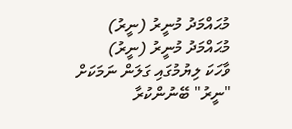މުޙައްމަދު މުނީރު (ނީރު)
މުޙައްމަދު މުނީރު (ނީރު)
ވާހަކަ ލިޔުމުގައި ގަލަން ނަމަކަށް "ނީރު" ބޭނުންކުރާ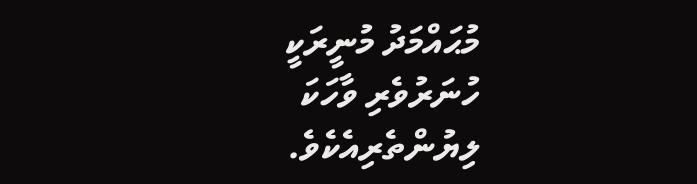މުޙައްމަދު މުނީރަކީ ހުނަރުވެރި ވާހަކަ ލިޔުންތެރިއެކެވެ.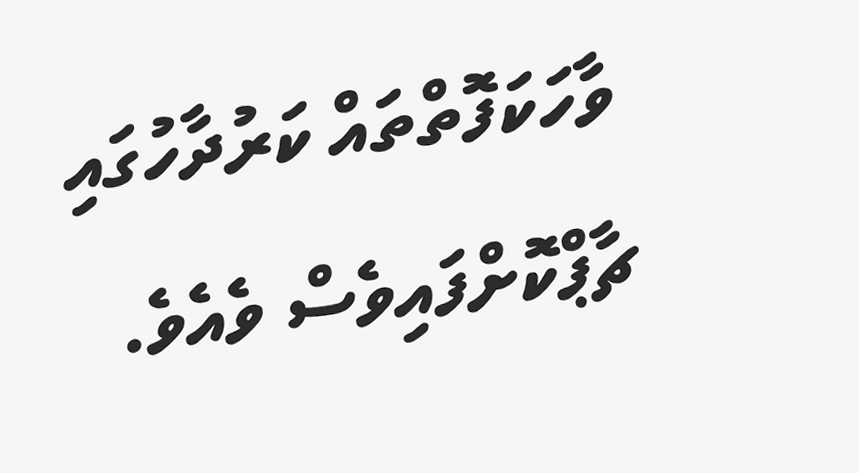ވާހަކަފޮތްތައް ކަރުދާހުގައި ޗާޕްކޮށްފައިވެސް ވެއެވެ.